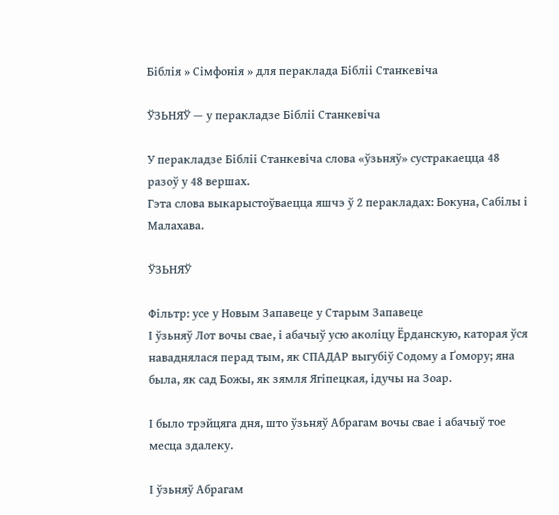Біблія » Сімфонія » для пераклада Бібліі Станкевіча

ЎЗЬНЯЎ — у перакладзе Бібліі Станкевіча

У перакладзе Бібліі Станкевіча слова «ўзьняў» сустракаецца 48 разоў у 48 вершах.
Гэта слова выкарыстоўваецца яшчэ ў 2 перакладах: Бокуна, Сабілы і Малахава.

ЎЗЬНЯЎ

Фільтр: усе у Новым Запавеце у Старым Запавеце
І ўзьняў Лот вочы свае, і абачыў усю аколіцу Ёрданскую, каторая ўся наваднялася перад тым, як СПАДАР выгубіў Содому а Ґомору; яна была, як сад Божы, як зямля Ягіпецкая, ідучы на Зоар.

І было трэйцяга дня, што ўзьняў Абрагам вочы свае і абачыў тое месца здалеку.

І ўзьняў Абрагам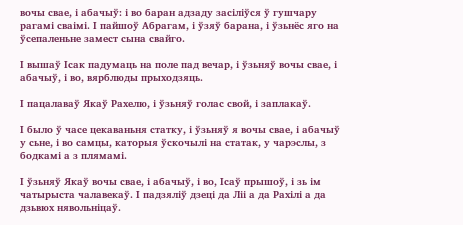вочы свае, і абачыў: і во баран адзаду засіліўся ў гушчару рагамі сваімі. І пайшоў Абрагам, і ўзяў барана, і ўзьнёс яго на ўсепаленьне замест сына свайго.

І вышаў Ісак падумаць на поле пад вечар, і ўзьняў вочы свае, і абачыў, і во, вярблюды прыходзяць.

І пацалаваў Якаў Рахелю, і ўзьняў голас свой, і заплакаў.

І было ў часе цекаваньня статку, і ўзьняў я вочы свае, і абачыў у сьне, і во самцы, каторыя ўскочылі на статак, у чарэслы, з бодкамі а з плямамі.

І ўзьняў Якаў вочы свае, і абачыў, і во, Ісаў прышоў, і зь ім чатырыста чалавекаў. І падзяліў дзеці да Ліі а да Рахілі а да дзьвюх нявольніцаў.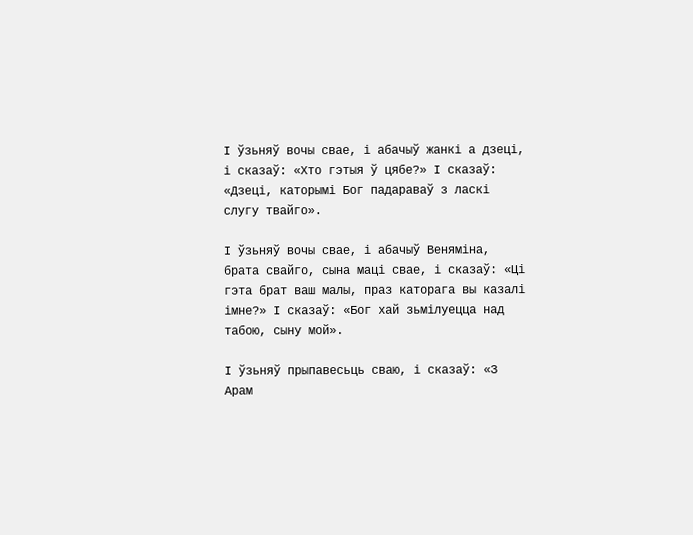І ўзьняў вочы свае, і абачыў жанкі а дзеці, і сказаў: «Хто гэтыя ў цябе?» І сказаў: «Дзеці, каторымі Бог падараваў з ласкі слугу твайго».

І ўзьняў вочы свае, і абачыў Веняміна, брата свайго, сына маці свае, і сказаў: «Ці гэта брат ваш малы, праз каторага вы казалі імне?» І сказаў: «Бог хай зьмілуецца над табою, сыну мой».

І ўзьняў прыпавесьць сваю, і сказаў: «З Арам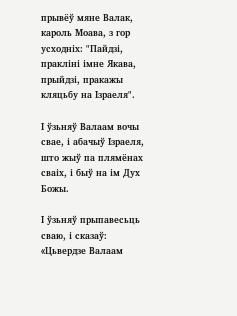прывёў мяне Валак, кароль Моава, з гор усходніх: "Пайдзі, пракліні імне Якава, прыйдзі, пракажы кляцьбу на Ізраеля".

І ўзьняў Валаам вочы свае, і абачыў Ізраеля, што жыў па плямёнах сваіх, і быў на ім Дух Божы.

І ўзьняў прыпавесьць сваю, і сказаў: «Цьвердзе Валаам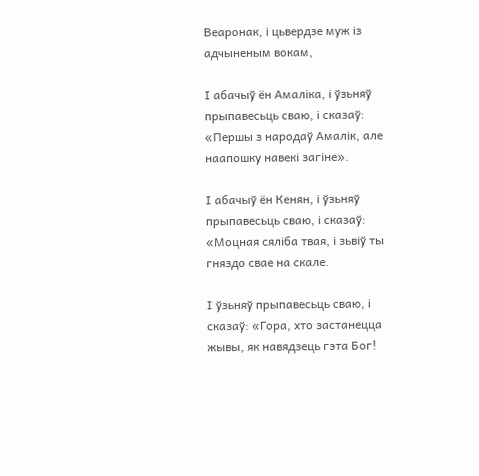Веаронак, і цьвердзе муж із адчыненым вокам,

І абачыў ён Амаліка, і ўзьняў прыпавесьць сваю, і сказаў: «Першы з народаў Амалік, але наапошку навекі загіне».

І абачыў ён Кенян, і ўзьняў прыпавесьць сваю, і сказаў: «Моцная сяліба твая, і зьвіў ты гняздо свае на скале.

І ўзьняў прыпавесьць сваю, і сказаў: «Гора, хто застанецца жывы, як навядзець гэта Бог!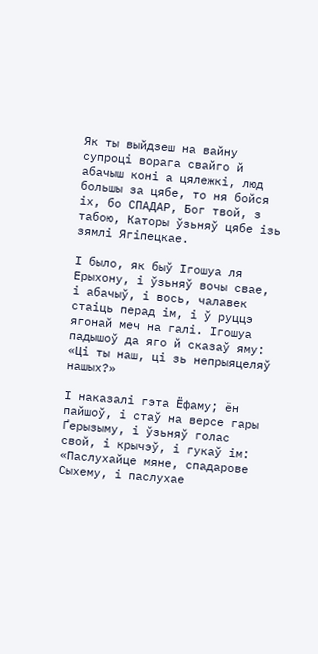Як ты выйдзеш на вайну супроці ворага свайго й абачыш коні а цялежкі, люд большы за цябе, то ня бойся іх, бо СПАДАР, Бог твой, з табою, Каторы ўзьняў цябе ізь зямлі Ягіпецкае.

І было, як быў Ігошуа ля Ерыхону, і ўзьняў вочы свае, і абачыў, і вось, чалавек стаіць перад ім, і ў руццэ ягонай меч на галі. Ігошуа падышоў да яго й сказаў яму: «Ці ты наш, ці зь непрыяцеляў нашых?»

І наказалі гэта Ёфаму; ён пайшоў, і стаў на версе гары Ґерызыму, і ўзьняў голас свой, і крычэў, і гукаў ім: «Паслухайце мяне, спадарове Сыхему, і паслухае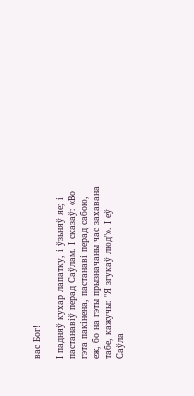вас Бог!

І падняў кухар лапатку, і ўзьняў яе; і пастанавіў перад Саўлам. І сказаў: «Во гэта пакінена, пастанаві перад сабою, еж, бо на гэты прызначаны час захавана табе, кажучы: "Я згукаў люд"». І еў Саўла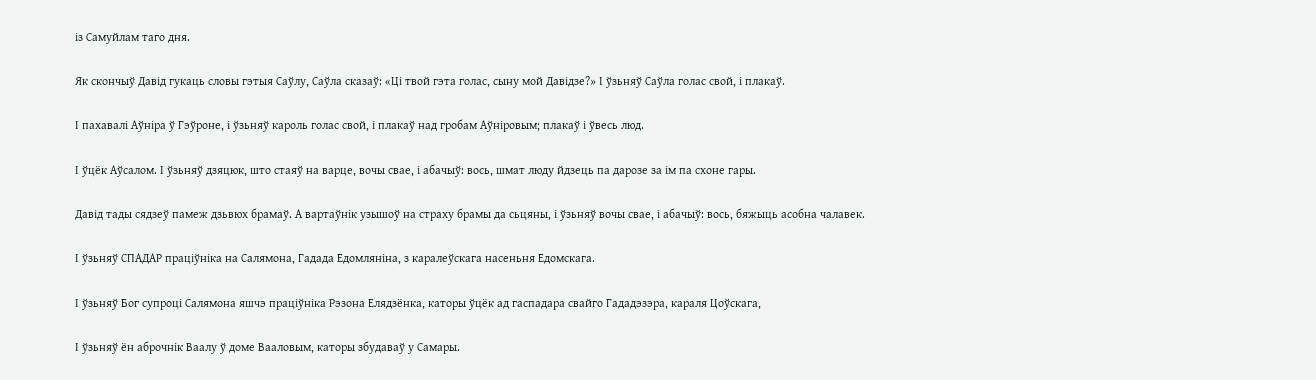із Самуйлам таго дня.

Як скончыў Давід гукаць словы гэтыя Саўлу, Саўла сказаў: «Ці твой гэта голас, сыну мой Давідзе?» І ўзьняў Саўла голас свой, і плакаў.

І пахавалі Аўніра ў Гэўроне, і ўзьняў кароль голас свой, і плакаў над гробам Аўніровым; плакаў і ўвесь люд.

І ўцёк Аўсалом. І ўзьняў дзяцюк, што стаяў на варце, вочы свае, і абачыў: вось, шмат люду йдзець па дарозе за ім па схоне гары.

Давід тады сядзеў памеж дзьвюх брамаў. А вартаўнік узышоў на страху брамы да сьцяны, і ўзьняў вочы свае, і абачыў: вось, бяжыць асобна чалавек.

І ўзьняў СПАДАР праціўніка на Салямона, Гадада Едомляніна, з каралеўскага насеньня Едомскага.

І ўзьняў Бог супроці Салямона яшчэ праціўніка Рэзона Елядзёнка, каторы ўцёк ад гаспадара свайго Гададэзэра, караля Цоўскага,

І ўзьняў ён аброчнік Ваалу ў доме Вааловым, каторы збудаваў у Самары.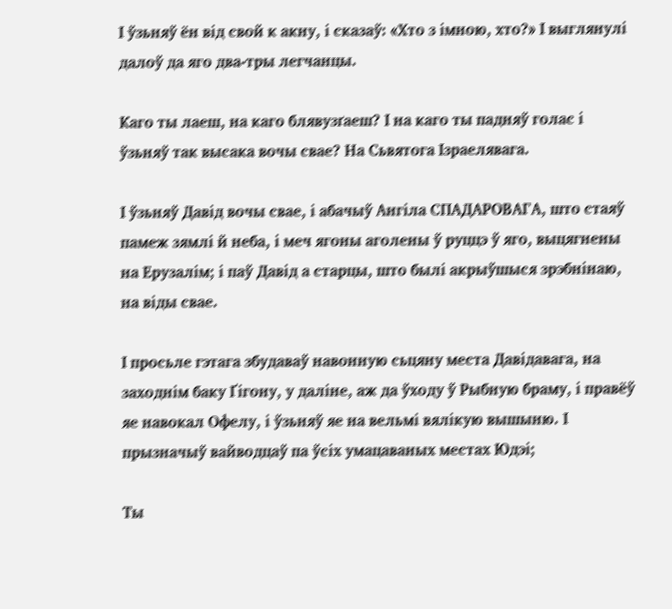І ўзьняў ён від свой к акну, і сказаў: «Хто з імною, хто?» І выглянулі далоў да яго два-тры легчанцы.

Каго ты лаеш, на каго блявузґаеш? І на каго ты падняў голас і ўзьняў так высака вочы свае? На Сьвятога Ізраелявага.

І ўзьняў Давід вочы свае, і абачыў Ангіла СПАДАРОВАГА, што стаяў памеж зямлі й неба, і меч ягоны аголены ў руццэ ў яго, выцягнены на Ерузалім; і паў Давід а старцы, што былі акрыўшыся зрэбнінаю, на віды свае.

І просьле гэтага збудаваў навонную сьцяну места Давідавага, на заходнім баку Ґігону, у даліне, аж да ўходу ў Рыбную браму, і правёў яе навокал Офелу, і ўзьняў яе на вельмі вялікую вышыню. І прызначыў вайводцаў па ўсіх умацаваных местах Юдэі;

Ты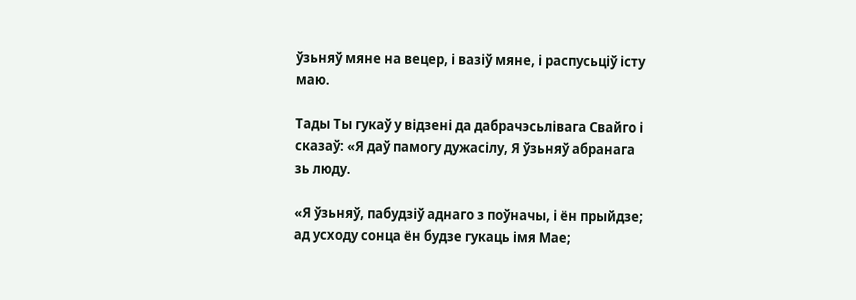ўзьняў мяне на вецер, і вазіў мяне, і распусьціў істу маю.

Тады Ты гукаў у відзені да дабрачэсьлівага Свайго і сказаў: «Я даў памогу дужасілу, Я ўзьняў абранага зь люду.

«Я ўзьняў, пабудзіў аднаго з поўначы, і ён прыйдзе; ад усходу сонца ён будзе гукаць імя Мае;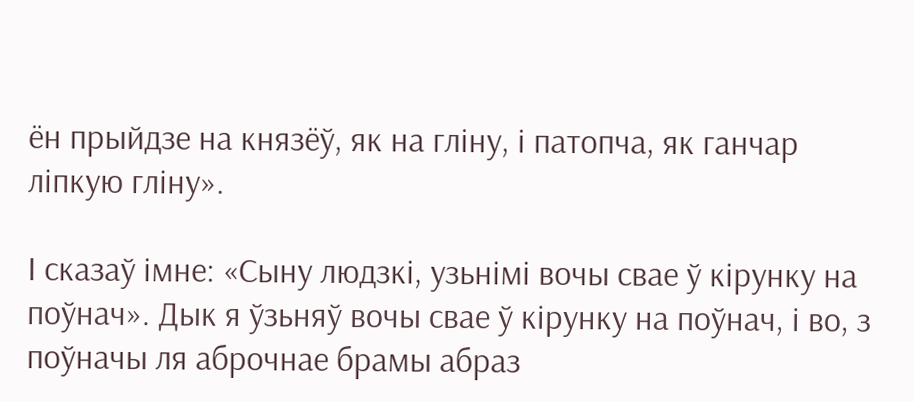ён прыйдзе на князёў, як на гліну, і патопча, як ганчар ліпкую гліну».

І сказаў імне: «Сыну людзкі, узьнімі вочы свае ў кірунку на поўнач». Дык я ўзьняў вочы свае ў кірунку на поўнач, і во, з поўначы ля аброчнае брамы абраз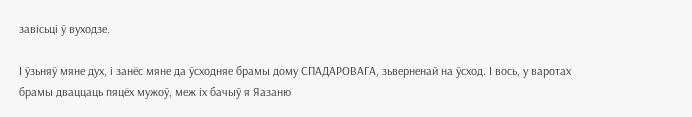завісьці ў вуходзе.

І ўзьняў мяне дух, і занёс мяне да ўсходняе брамы дому СПАДАРОВАГА, зьверненай на ўсход. І вось, у варотах брамы дваццаць пяцёх мужоў, меж іх бачыў я Яазаню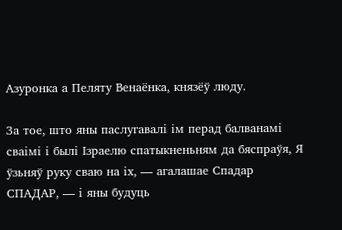Азуронка а Пеляту Венаёнка, князёў люду.

За тое, што яны паслугавалі ім перад балванамі сваімі і былі Ізраелю спатыкненьням да бяспраўя, Я ўзьняў руку сваю на іх, — агалашае Спадар СПАДАР, — і яны будуць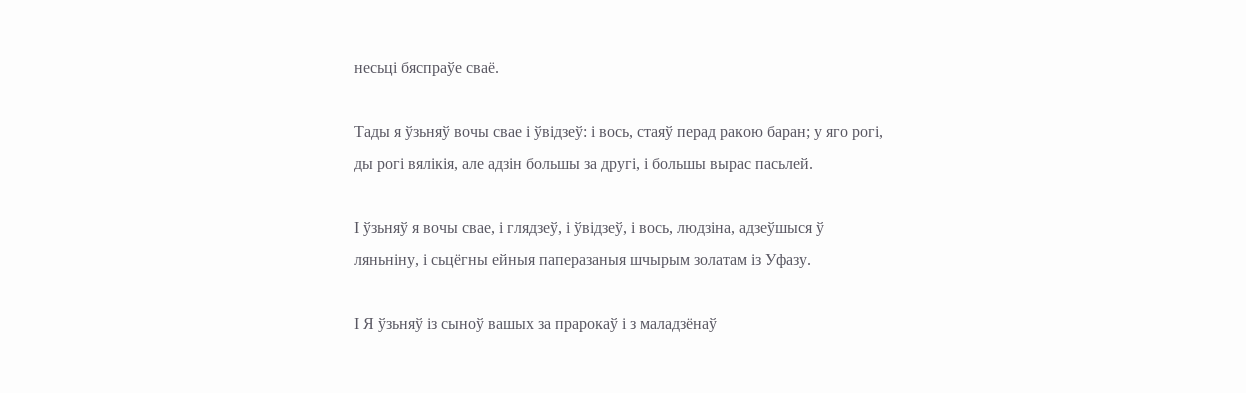несьці бяспраўе сваё.

Тады я ўзьняў вочы свае і ўвідзеў: і вось, стаяў перад ракою баран; у яго рогі, ды рогі вялікія, але адзін большы за другі, і большы вырас пасьлей.

І ўзьняў я вочы свае, і глядзеў, і ўвідзеў, і вось, людзіна, адзеўшыся ў ляньніну, і сьцёгны ейныя паперазаныя шчырым золатам із Уфазу.

І Я ўзьняў із сыноў вашых за прарокаў і з маладзёнаў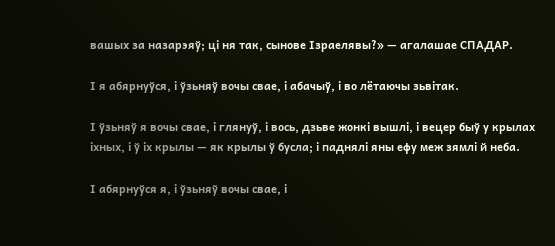вашых за назарэяў; ці ня так, сынове Ізраелявы?» — агалашае СПАДАР.

І я абярнуўся, і ўзьняў вочы свае, і абачыў, і во лётаючы зьвітак.

І ўзьняў я вочы свае, і глянуў, і вось, дзьве жонкі вышлі, і вецер быў у крылах іхных, і ў іх крылы — як крылы ў бусла; і паднялі яны ефу меж зямлі й неба.

І абярнуўся я, і ўзьняў вочы свае, і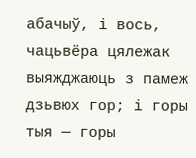абачыў, і вось, чацьвёра цялежак выяжджаюць з памеж дзьвюх гор; і горы тыя — горы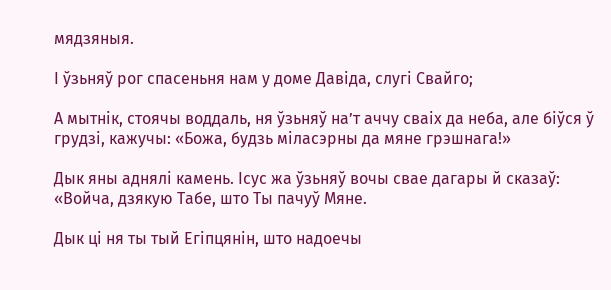мядзяныя.

І ўзьняў рог спасеньня нам у доме Давіда, слугі Свайго;

А мытнік, стоячы воддаль, ня ўзьняў на’т аччу сваіх да неба, але біўся ў грудзі, кажучы: «Божа, будзь міласэрны да мяне грэшнага!»

Дык яны аднялі камень. Ісус жа ўзьняў вочы свае дагары й сказаў: «Войча, дзякую Табе, што Ты пачуў Мяне.

Дык ці ня ты тый Егіпцянін, што надоечы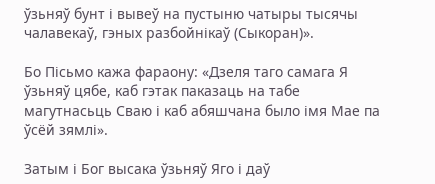ўзьняў бунт і вывеў на пустыню чатыры тысячы чалавекаў, гэных разбойнікаў (Сыкоран)».

Бо Пісьмо кажа фараону: «Дзеля таго самага Я ўзьняў цябе, каб гэтак паказаць на табе магутнасьць Сваю і каб абяшчана было імя Мае па ўсёй зямлі».

Затым і Бог высака ўзьняў Яго і даў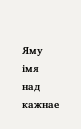Яму імя над кажнае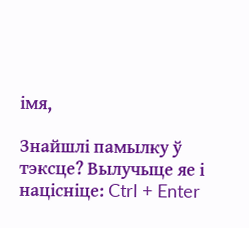імя,

Знайшлі памылку ў тэксце? Вылучыце яе і націсніце: Ctrl + Enter